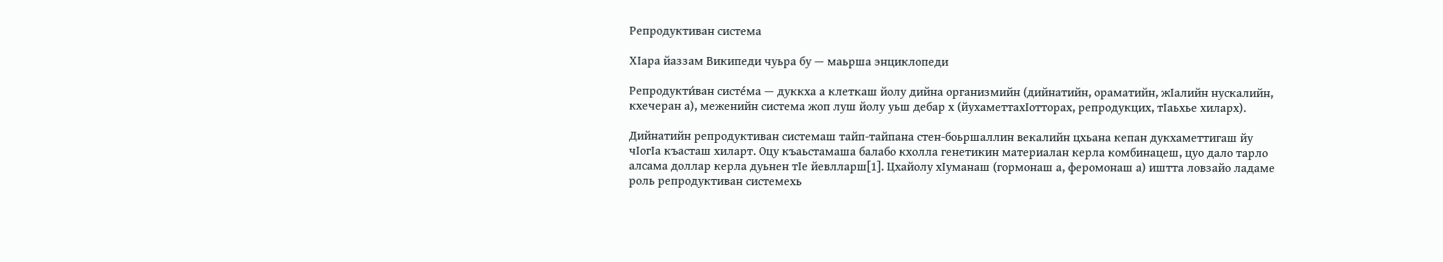Репродуктиван система

ХӀара йаззам Википеди чуьра бу — маьрша энциклопеди

Репродукти́ван систéма — дуккха а клеткаш йолу дийна организмийн (дийнатийн, ораматийн, жӀалийн нускалийн, кхечеран а), меженийн система жоп луш йолу уьш дебар х (йухаметтахӀотторах, репродукцих, тӀаьхье хиларх).

Дийнатийн репродуктиван системаш тайп-тайпана стен-боьршаллин векалийн цхьана кепан дукхаметтигаш йу чӀогӀа къасташ хиларт. Оцу къаьстамаша балабо кхолла генетикин материалан керла комбинацеш, цуо дало тарло алсама доллар керла дуьнен тӀе йевлларш[1]. Цхайолу хӀуманаш (гормонаш а, феромонаш а) иштта ловзайо ладаме роль репродуктиван системехь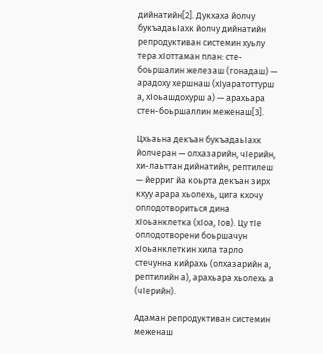дийнатийн[2]. Дукхаха йолчу букъадаьӀахк йолчу дийнатийн репродуктиван системин хуьлу тера хӀоттаман план: сте-боьршалин железаш (гонадаш) — арадоху хершнаш (хӀуаратоттурш а, хӀоьашдохурш а) — арахьара стен-боьршаллин меженаш[3].

Цхьаьна декъан букъадаьӀахк йолчеран — олхазарийн, чӀерийн, хи-лаьттан дийнатийн, рептилеш — йерриг йа коьрта декъан зирх кхуу арара хьолехь, цига кхочу оплодотвориться дина хӀоьанклетка (хӀоа, Ӏов). Цу тӀе оплодотворени боьршачун хӀоьанклеткин хила тарло стечунна кийрахь (олхазарийн а, рептилийн а), арахьара хьолехь а (чӀерийн).

Адаман репродуктиван системин меженаш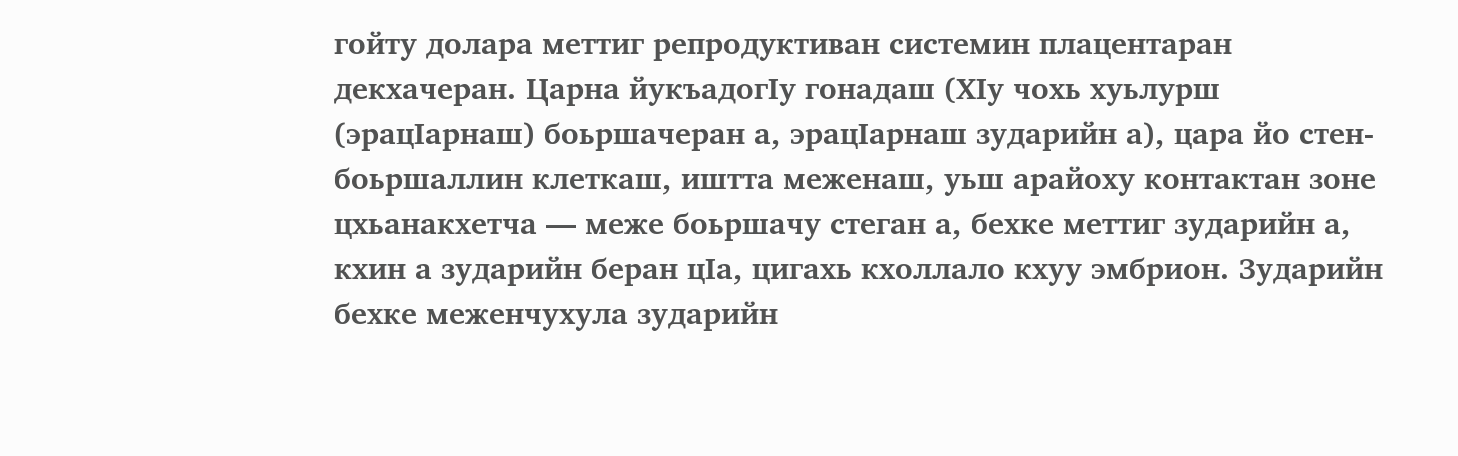гойту долара меттиг репродуктиван системин плацентаран декхачеран. Царна йукъадогӀу гонадаш (ХӀу чохь хуьлурш (эрацӀарнаш) боьршачеран а, эрацӀарнаш зударийн а), цара йо стен-боьршаллин клеткаш, иштта меженаш, уьш арайоху контактан зоне цхьанакхетча — меже боьршачу стеган а, бехке меттиг зударийн а, кхин а зударийн беран цӀа, цигахь кхоллало кхуу эмбрион. Зударийн бехке меженчухула зударийн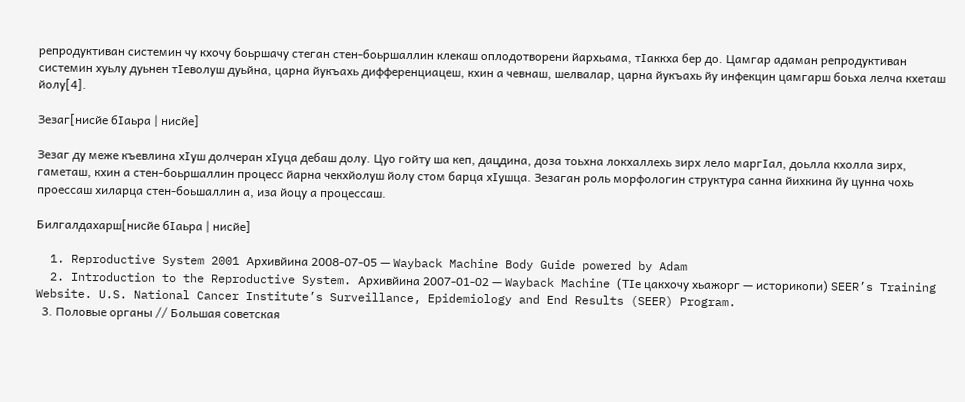репродуктиван системин чу кхочу боьршачу стеган стен-боьршаллин клекаш оплодотворени йархьама, тӀаккха бер до. Цамгар адаман репродуктиван системин хуьлу дуьнен тӀеволуш дуьйна, царна йукъахь дифференциацеш, кхин а чевнаш, шелвалар, царна йукъахь йу инфекцин цамгарш боьха лелча кхеташ йолу[4].

Зезаг[нисйе бӀаьра | нисйе]

Зезаг ду меже къевлина хӀуш долчеран хӀуца дебаш долу. Цуо гойту ша кеп, дацдина, доза тоьхна локхаллехь зирх лело маргӀал, доьлла кхолла зирх, гаметаш, кхин а стен-боьршаллин процесс йарна чекхйолуш йолу стом барца хӀушца. Зезаган роль морфологин структура санна йихкина йу цунна чохь проессаш хиларца стен-боьшаллин а, иза йоцу а процессаш.

Билгалдахарш[нисйе бӀаьра | нисйе]

  1. Reproductive System 2001 Архивйина 2008-07-05 — Wayback Machine Body Guide powered by Adam
  2. Introduction to the Reproductive System. Архивйина 2007-01-02 — Wayback Machine (ТӀе цакхочу хьажорг — историкопи) SEER’s Training Website. U.S. National Cancer Institute’s Surveillance, Epidemiology and End Results (SEER) Program.
  3. Половые органы // Большая советская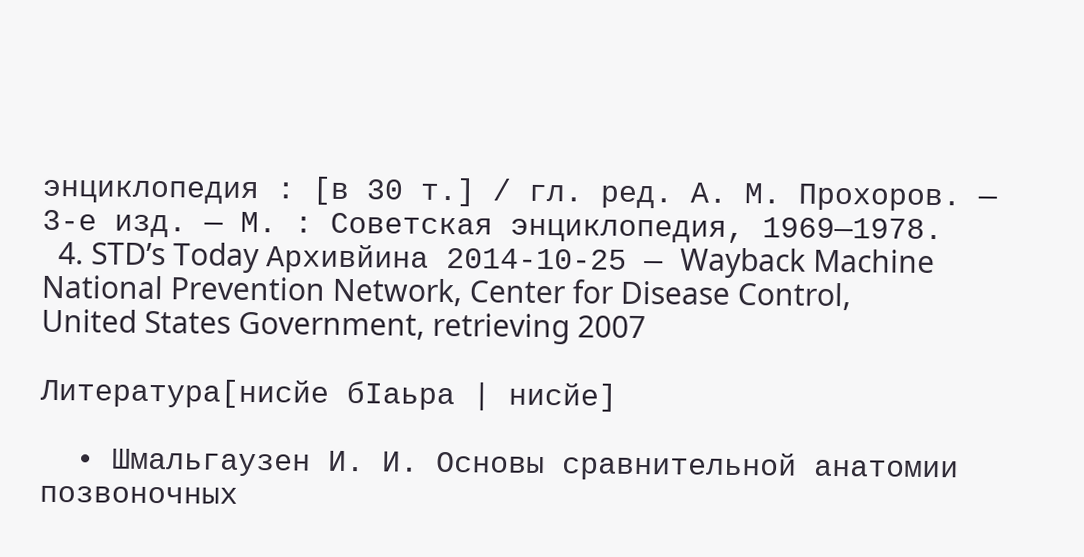энциклопедия : [в 30 т.] / гл. ред. А. М. Прохоров. — 3-е изд. — М. : Советская энциклопедия, 1969—1978.
  4. STD’s Today Архивйина 2014-10-25 — Wayback Machine National Prevention Network, Center for Disease Control, United States Government, retrieving 2007

Литература[нисйе бӀаьра | нисйе]

  • Шмальгаузен И. И. Основы сравнительной анатомии позвоночных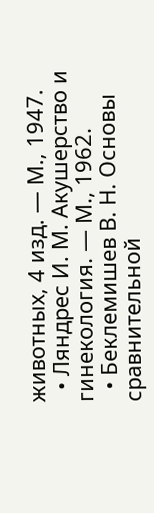животных, 4 изд. — М., 1947.
  • Ляндрес И. М. Акушерство и гинекология. — М., 1962.
  • Беклемишев В. Н. Основы сравнительной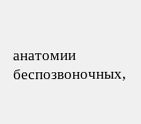анатомии беспозвоночных,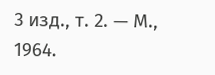3 изд., т. 2. — М., 1964.